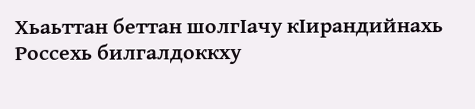Хьаьттан беттан шолгIачу кIирандийнахь Россехь билгалдоккху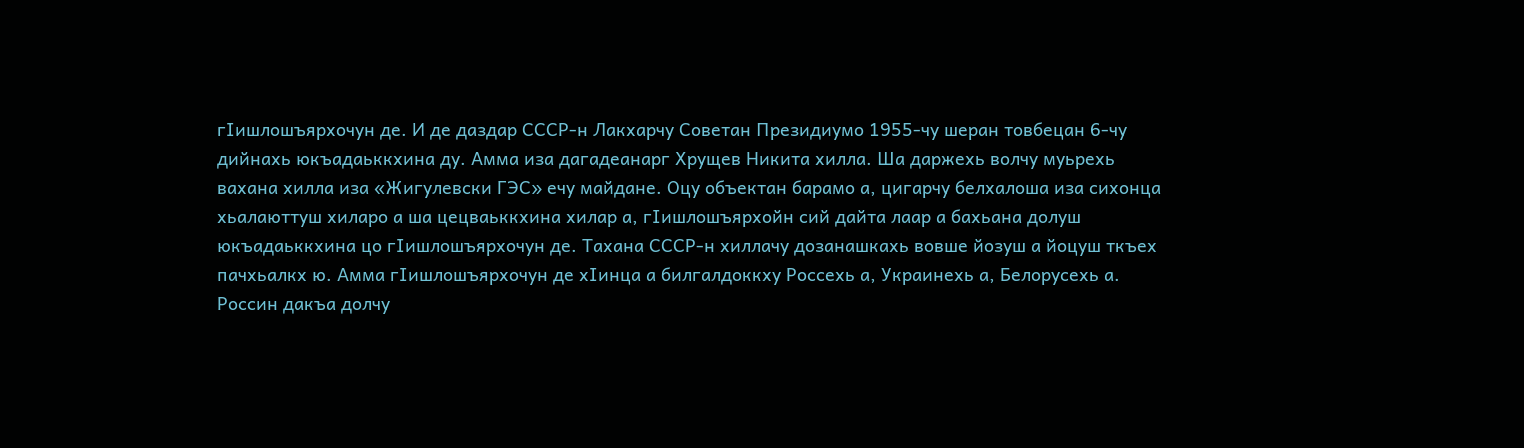гIишлошъярхочун де. И де даздар СССР-н Лакхарчу Советан Президиумо 1955-чу шеран товбецан 6-чу дийнахь юкъадаьккхина ду. Амма иза дагадеанарг Хрущев Никита хилла. Ша даржехь волчу муьрехь вахана хилла иза «Жигулевски ГЭС» ечу майдане. Оцу объектан барамо а, цигарчу белхалоша иза сихонца хьалаюттуш хиларо а ша цецваьккхина хилар а, гIишлошъярхойн сий дайта лаар а бахьана долуш юкъадаьккхина цо гIишлошъярхочун де. Тахана СССР-н хиллачу дозанашкахь вовше йозуш а йоцуш ткъех пачхьалкх ю. Амма гIишлошъярхочун де хIинца а билгалдоккху Россехь а, Украинехь а, Белорусехь а. Россин дакъа долчу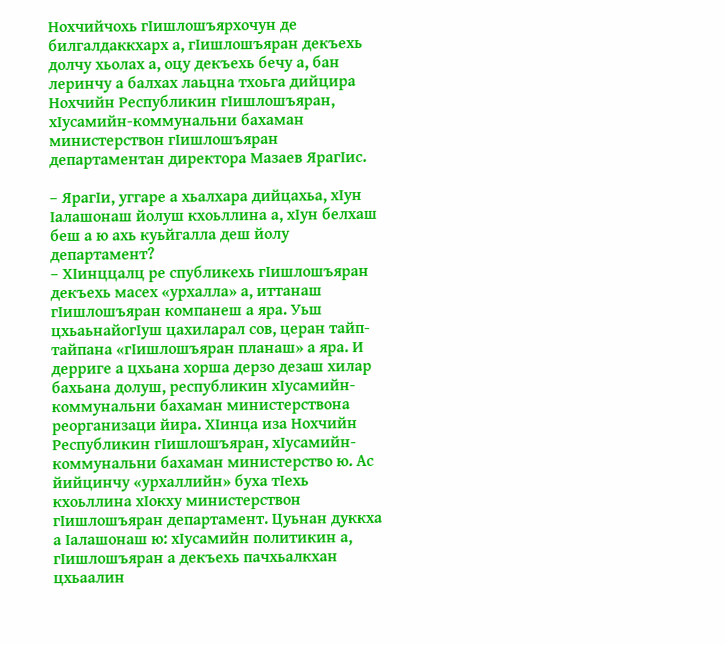Нохчийчохь гIишлошъярхочун де билгалдаккхарх а, гIишлошъяран декъехь долчу хьолах а, оцу декъехь бечу а, бан леринчу а балхах лаьцна тхоьга дийцира Нохчийн Республикин гIишлошъяран, хIусамийн-коммунальни бахаман министерствон гIишлошъяран департаментан директора Мазаев ЯрагIис.

– ЯрагIи, уггаре а хьалхара дийцахьа, хIун Iалашонаш йолуш кхоьллина а, хIун белхаш беш а ю ахь куьйгалла деш йолу департамент?
– ХIинццалц ре спубликехь гIишлошъяран декъехь масех «урхалла» а, иттанаш гIишлошъяран компанеш а яра. Уьш цхьаьнайогIуш цахиларал сов, церан тайп-тайпана «гIишлошъяран планаш» а яра. И дерриге а цхьана хорша дерзо дезаш хилар бахьана долуш, республикин хIусамийн-коммунальни бахаман министерствона реорганизаци йира. ХIинца иза Нохчийн Республикин гIишлошъяран, хIусамийн-коммунальни бахаман министерство ю. Ас йийцинчу «урхаллийн» буха тIехь кхоьллина хIокху министерствон гIишлошъяран департамент. Цуьнан дуккха а Iалашонаш ю: хIусамийн политикин а, гIишлошъяран а декъехь пачхьалкхан цхьаалин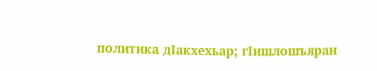политика дIакхехьар; гIишлошъяран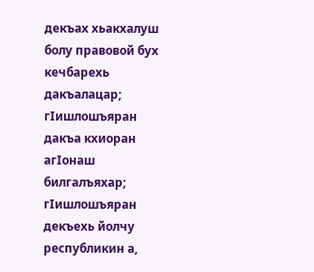декъах хьакхалуш болу правовой бух кечбарехь дакъалацар; гIишлошъяран дакъа кхиоран агIонаш билгалъяхар; гIишлошъяран декъехь йолчу республикин а,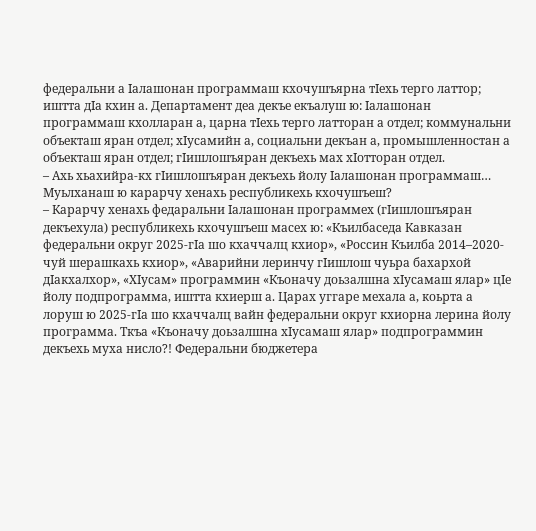федеральни а Iалашонан программаш кхочушъярна тIехь терго латтор; иштта дIа кхин а. Департамент деа декъе екъалуш ю: Iалашонан программаш кхолларан а, царна тIехь терго латторан а отдел; коммунальни объекташ яран отдел; хIусамийн а, социальни декъан а, промышленностан а объекташ яран отдел; гIишлошъяран декъехь мах хIотторан отдел.
– Ахь хьахийра-кх гIишлошъяран декъехь йолу Iалашонан программаш… Муьлханаш ю карарчу хенахь республикехь кхочушъеш?
– Карарчу хенахь федаральни Iалашонан программех (гIишлошъяран декъехула) республикехь кхочушъеш масех ю: «Къилбаседа Кавказан федеральни округ 2025-гIа шо кхаччалц кхиор», «Россин Къилба 2014–2020-чуй шерашкахь кхиор», «Аварийни леринчу гIишлош чуьра бахархой дIакхалхор», «ХIусам» программин «Къоначу доьзалшна хIусамаш ялар» цIе йолу подпрограмма, иштта кхиерш а. Царах уггаре мехала а, коьрта а лоруш ю 2025-гIа шо кхаччалц вайн федеральни округ кхиорна лерина йолу программа. Ткъа «Къоначу доьзалшна хIусамаш ялар» подпрограммин декъехь муха нисло?! Федеральни бюджетера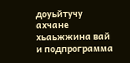доуьйтучу ахчане хьаьжжина вай и подпрограмма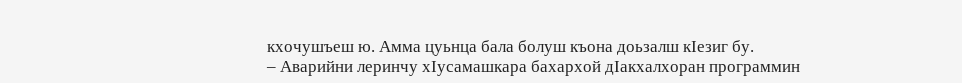кхочушъеш ю. Амма цуьнца бала болуш къона доьзалш кIезиг бу.
– Аварийни леринчу хIусамашкара бахархой дIакхалхоран программин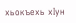хьокъехь хIун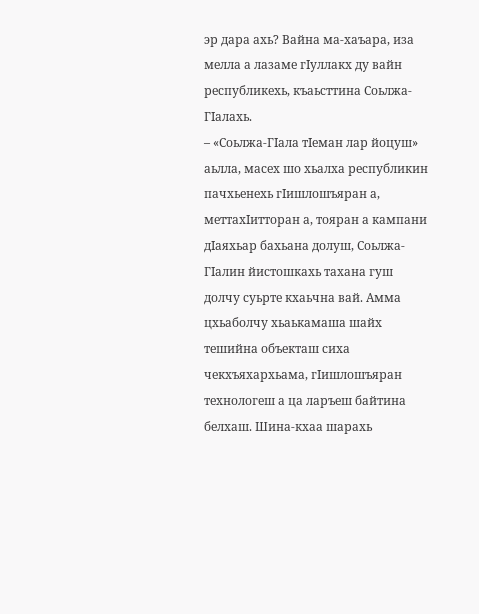эр дара ахь? Вайна ма-хаъара, иза мелла а лазаме гIуллакх ду вайн республикехь, къаьсттина Соьлжа-ГIалахь.
– «Соьлжа-ГIала тIеман лар йоцуш» аьлла, масех шо хьалха республикин пачхьенехь гIишлошъяран а, меттахIитторан а, тояран а кампани дIаяхьар бахьана долуш, Соьлжа-ГIалин йистошкахь тахана гуш долчу суьрте кхаьчна вай. Амма цхьаболчу хьаькамаша шайх тешийна объекташ сиха чекхъяхархьама, гIишлошъяран технологеш а ца ларъеш байтина белхаш. Шина-кхаа шарахь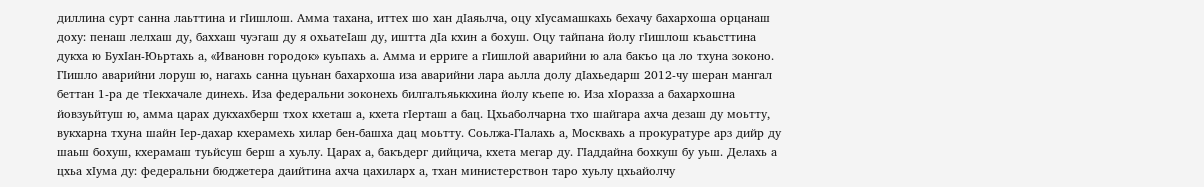диллина сурт санна лаьттина и гIишлош. Амма тахана, иттех шо хан дIаяьлча, оцу хIусамашкахь бехачу бахархоша орцанаш доху: пенаш лелхаш ду, баххаш чуэгаш ду я охьатеIаш ду, иштта дIа кхин а бохуш. Оцу тайпана йолу гIишлош къаьсттина дукха ю БухIан-Юьртахь а, «Ивановн городок» куьпахь а. Амма и ерриге а гIишлой аварийни ю ала бакъо ца ло тхуна зоконо. ГIишло аварийни лоруш ю, нагахь санна цуьнан бахархоша иза аварийни лара аьлла долу дIахьедарш 2012-чу шеран мангал беттан 1-ра де тIекхачале динехь. Иза федеральни зоконехь билгалъяьккхина йолу къепе ю. Иза хIоразза а бахархошна йовзуьйтуш ю, амма царах дукхахберш тхох кхеташ а, кхета гIерташ а бац. Цхьаболчарна тхо шайгара ахча дезаш ду моьтту, вукхарна тхуна шайн Iер-дахар кхерамехь хилар бен-башха дац моьтту. Соьлжа-ГIалахь а, Москвахь а прокуратуре арз дийр ду шаьш бохуш, кхерамаш туьйсуш берш а хуьлу. Царах а, бакъдерг дийцича, кхета мегар ду. ГIаддайна бохкуш бу уьш. Делахь а цхьа хIума ду: федеральни бюджетера даийтина ахча цахиларх а, тхан министерствон таро хуьлу цхьайолчу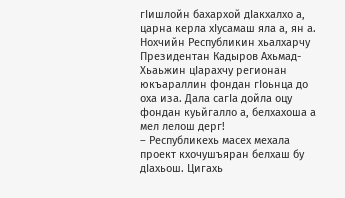гIишлойн бахархой дIакхалхо а, царна керла хIусамаш яла а, ян а. Нохчийн Республикин хьалхарчу Президентан Кадыров Ахьмад-Хьаьжин цIарахчу регионан юкъараллин фондан гIоьнца до оха иза. Дала сагIа дойла оцу фондан куьйгалло а, белхахоша а мел лелош дерг!
– Республикехь масех мехала проект кхочушъяран белхаш бу дIахьош. Цигахь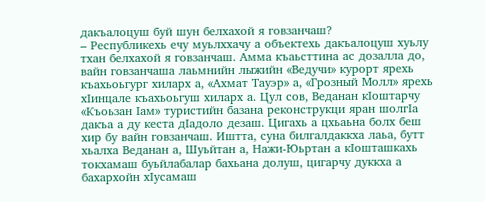дакъалоцуш буй шун белхахой я говзанчаш?
– Республикехь ечу муьлххачу а объектехь дакъалоцуш хуьлу тхан белхахой я говзанчаш. Амма къаьсттина ас дозалла до, вайн говзанчаша лаьмнийн лыжийн «Ведучи» курорт ярехь къахьоьгург хиларх а, «Ахмат Тауэр» а, «Грозный Молл» ярехь хIинцале къахьоьгуш хиларх а. Цул сов, Веданан кIоштарчу «Къоьзан Iам» туристийн базана реконструкци яран шолгIа дакъа а ду кеста дIадоло дезаш. Цигахь а цхьаьна болх беш хир бу вайн говзанчаш. Иштта, суна билгалдаккха лаьа, бутт хьалха Веданан а, Шуьйтан а, Нажи-Юьртан а кIошташкахь токхамаш буьйлабалар бахьана долуш, цигарчу дуккха а бахархойн хIусамаш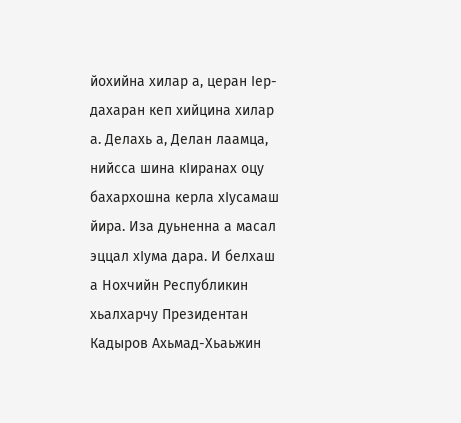йохийна хилар а, церан Iер-дахаран кеп хийцина хилар а. Делахь а, Делан лаамца, нийсса шина кIиранах оцу бахархошна керла хIусамаш йира. Иза дуьненна а масал эццал хIума дара. И белхаш а Нохчийн Республикин хьалхарчу Президентан Кадыров Ахьмад-Хьаьжин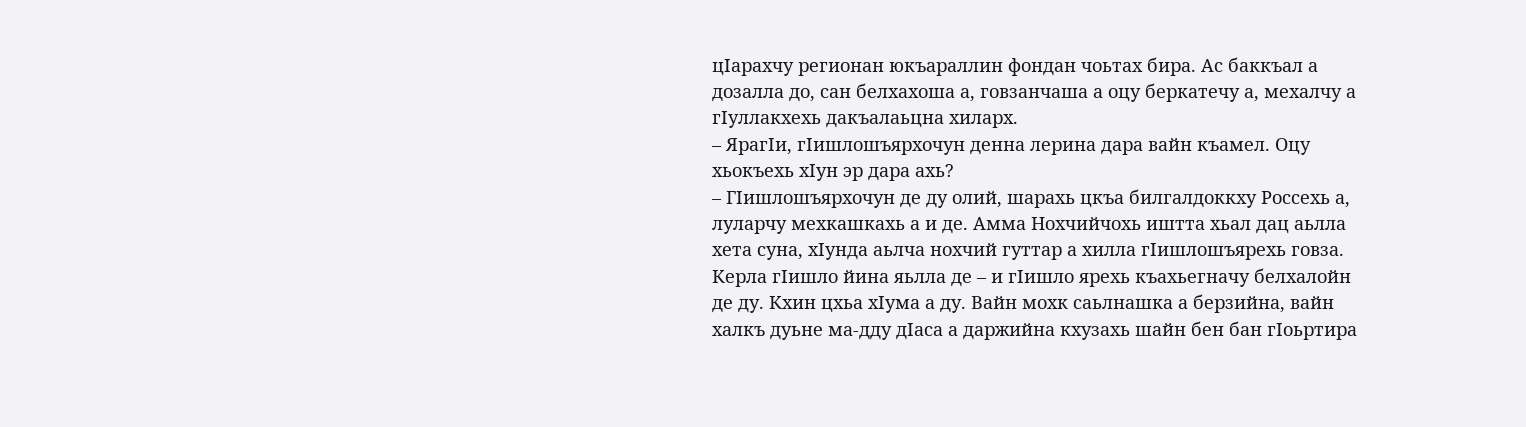цIарахчу регионан юкъараллин фондан чоьтах бира. Ас баккъал а дозалла до, сан белхахоша а, говзанчаша а оцу беркатечу а, мехалчу а гIуллакхехь дакъалаьцна хиларх.
– ЯрагIи, гIишлошъярхочун денна лерина дара вайн къамел. Оцу хьокъехь хIун эр дара ахь?
– ГIишлошъярхочун де ду олий, шарахь цкъа билгалдоккху Россехь а, луларчу мехкашкахь а и де. Амма Нохчийчохь иштта хьал дац аьлла хета суна, хIунда аьлча нохчий гуттар а хилла гIишлошъярехь говза. Керла гIишло йина яьлла де – и гIишло ярехь къахьегначу белхалойн де ду. Кхин цхьа хIума а ду. Вайн мохк саьлнашка а берзийна, вайн халкъ дуьне ма-дду дIаса а даржийна кхузахь шайн бен бан гIоьртира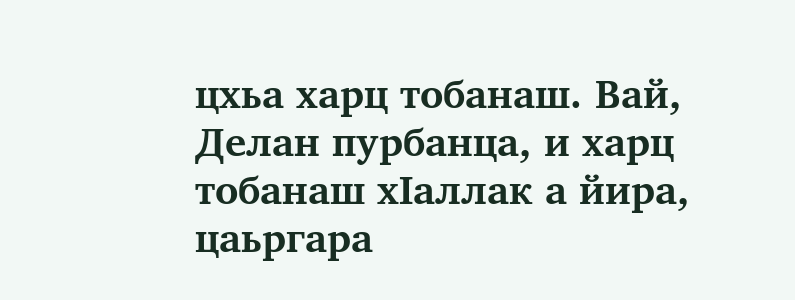цхьа харц тобанаш. Вай, Делан пурбанца, и харц тобанаш хIаллак а йира, цаьргара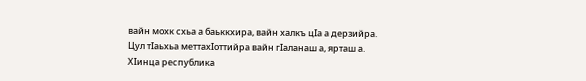вайн мохк схьа а баьккхира, вайн халкъ цIа а дерзийра. Цул тIаьхьа меттахIоттийра вайн гIаланаш а, ярташ а. ХIинца республика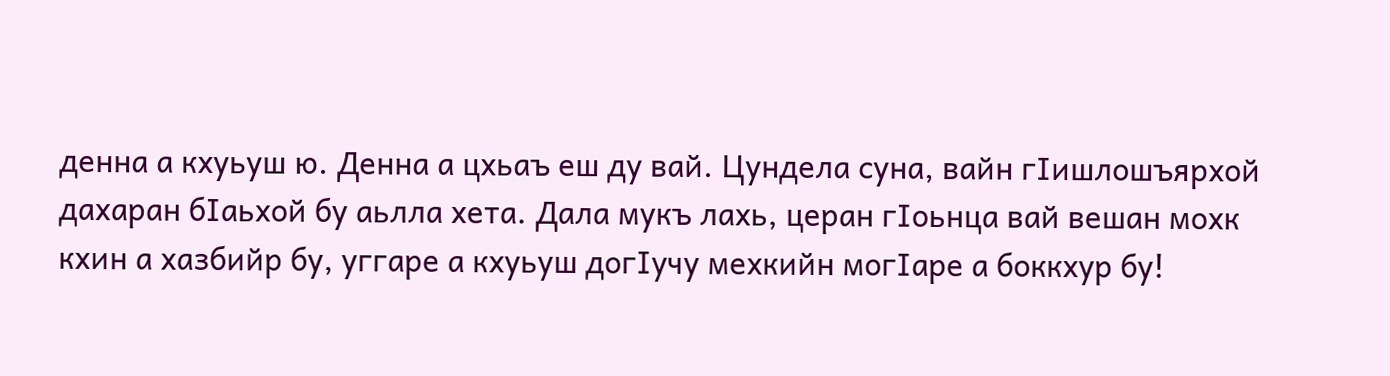денна а кхуьуш ю. Денна а цхьаъ еш ду вай. Цундела суна, вайн гIишлошъярхой дахаран бIаьхой бу аьлла хета. Дала мукъ лахь, церан гIоьнца вай вешан мохк кхин а хазбийр бу, уггаре а кхуьуш догIучу мехкийн могIаре а боккхур бу!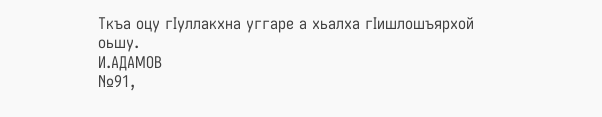Ткъа оцу гIуллакхна уггаре а хьалха гIишлошъярхой оьшу.
И.АДАМОВ
№91,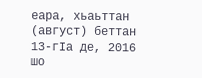еара, хьаьттан (август) беттан 13-гIа де, 2016 шо